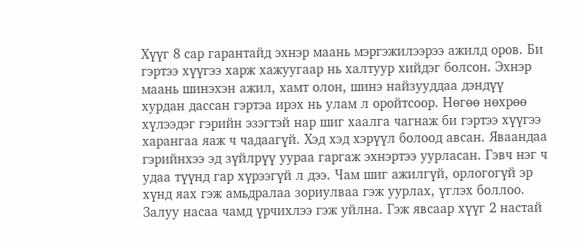Хүүг 8 сар гарантайд эхнэр маань мэргэжилээрээ ажилд оров. Би гэртээ хүүгээ харж хажуугаар нь халтуур хийдэг болсон. Эхнэр маань шинэхэн ажил, хамт олон, шинэ найзууддаа дэндүү хурдан дассан гэртэа ирэх нь улам л оройтсоор. Нөгөө нөхрөө хүлээдэг гэрийн эзэгтэй нар шиг хаалга чагнаж би гэртээ хүүгээ харангаа яаж ч чадаагүй. Хэд хэд хэрүүл болоод авсан. Яваандаа гэрийнхээ эд зүйлрүү уураа гаргаж эхнэртээ уурласан. Гэвч нэг ч удаа түүнд гар хүрээгүй л дээ. Чам шиг ажилгүй, орлогогүй эр хүнд яах гэж амьдралаа зориулваа гэж уурлах, үглэх боллоо. Залуу насаа чамд үрчихлээ гэж уйлна. Гэж явсаар хүүг 2 настай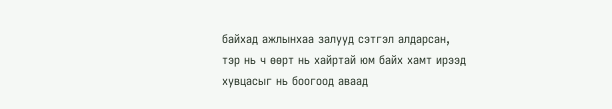байхад ажлынхаа залууд сэтгэл алдарсан, тэр нь ч өөрт нь хайртай юм байх хамт ирээд хувцасыг нь боогоод аваад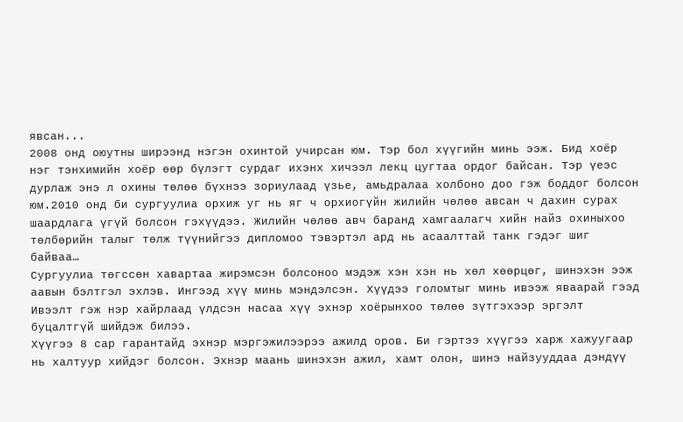явсан...
2008 онд оюутны ширээнд нэгэн охинтой учирсан юм. Тэр бол хүүгийн минь ээж. Бид хоёр нэг тэнхимийн хоёр өөр бүлэгт сурдаг ихэнх хичээл лекц цугтаа ордог байсан. Тэр үеэс дурлаж энэ л охины төлөө бүхнээ зориулаад үзье, амьдралаа холбоно доо гэж боддог болсон юм.2010 онд би сургуулиа орхиж уг нь яг ч орхиогүйн жилийн чөлөө авсан ч дахин сурах шаардлага үгүй болсон гэхүүдээ. Жилийн чөлөө авч баранд хамгаалагч хийн найз охиныхоо төлбөрийн талыг төлж түүнийгээ дипломоо тэвэртэл ард нь асаалттай танк гэдэг шиг байваа…
Сургуулиа төгссөн хавартаа жирэмсэн болсоноо мэдэж хэн хэн нь хөл хөөрцөг, шинэхэн ээж аавын бэлтгэл эхлэв. Ингээд хүү минь мэндэлсэн. Хүүдээ голомтыг минь ивээж яваарай гээд Ивээлт гэж нэр хайрлаад үлдсэн насаа хүү эхнэр хоёрынхоо төлөө зүтгэхээр эргэлт буцалтгүй шийдэж билээ.
Хүүгээ 8 сар гарантайд эхнэр мэргэжилээрээ ажилд оров. Би гэртээ хүүгээ харж хажуугаар нь халтуур хийдэг болсон. Эхнэр маань шинэхэн ажил, хамт олон, шинэ найзууддаа дэндүү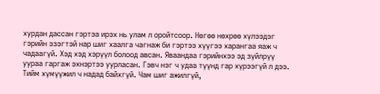хурдан дассан гэртэа ирэх нь улам л оройтсоор. Нөгөө нөхрөө хүлээдэг гэрийн эзэгтэй нар шиг хаалга чагнаж би гэртээ хүүгээ харангаа яаж ч чадаагүй. Хэд хэд хэрүүл болоод авсан. Яваандаа гэрийнхээ эд зүйлрүү уураа гаргаж эхнэртээ уурласан. Гэвч нэг ч удаа түүнд гар хүрээгүй л дээ.
Тийм хүмүүжил ч надад байхгүй. Чам шиг ажилгүй,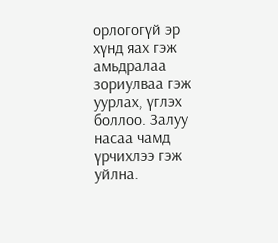орлогогүй эр хүнд яах гэж амьдралаа зориулваа гэж уурлах, үглэх боллоо. Залуу насаа чамд үрчихлээ гэж уйлна.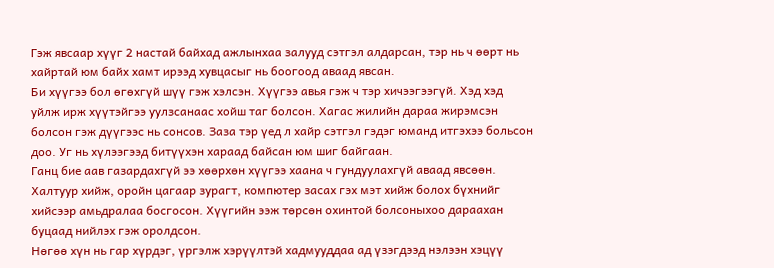Гэж явсаар хүүг 2 настай байхад ажлынхаа залууд сэтгэл алдарсан, тэр нь ч өөрт нь хайртай юм байх хамт ирээд хувцасыг нь боогоод аваад явсан.
Би хүүгээ бол өгөхгүй шүү гэж хэлсэн. Хүүгээ авья гэж ч тэр хичээгээгүй. Хэд хэд уйлж ирж хүүтэйгээ уулзсанаас хойш таг болсон. Хагас жилийн дараа жирэмсэн болсон гэж дүүгээс нь сонсов. Заза тэр үед л хайр сэтгэл гэдэг юманд итгэхээ больсон доо. Уг нь хүлээгээд битүүхэн хараад байсан юм шиг байгаан.
Ганц бие аав газардахгүй ээ хөөрхөн хүүгээ хаана ч гундуулахгүй аваад явсөөн. Халтуур хийж, оройн цагаар зурагт, компютер засах гэх мэт хийж болох бүхнийг хийсээр амьдралаа босгосон. Хүүгийн ээж төрсөн охинтой болсоныхоо дараахан буцаад нийлэх гэж оролдсон.
Нөгөө хүн нь гар хүрдэг, үргэлж хэрүүлтэй хадмууддаа ад үзэгдээд нэлээн хэцүү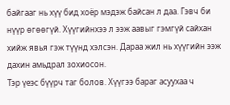байгааг нь хүү бид хоёр мэдэж байсан л даа. Гэвч би нүүр өгөөгүй. Хүүгийнхээ л ээж аавыг гэмгүй сайхан хийж явья гэж түүнд хэлсэн. Дараа жил нь хүүгийн ээж дахин амьдрал зохиосон.
Тэр үеэс бүүрч таг болов. Хүүгээ бараг асуухаа ч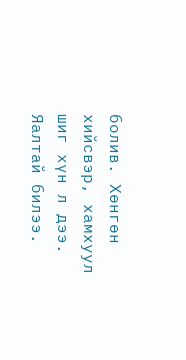болив. Хөнгөн хийсвэр, хамхуул шиг хүн л дээ. Яалтай билээ.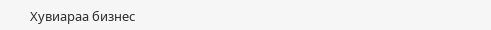Хувиараа бизнес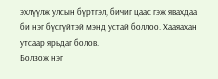эхлүүлж улсын бүртгэл, бичиг цаас гэж явахдаа би нэг бүсгүйтэй мэнд устай боллоо. Хааяахан утсаар ярьдаг болов.
Болзож нэг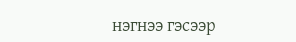нэгнээ гэсээр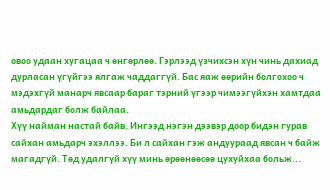овоо удаан хугацаа ч өнгөрлөө. Гэрлээд үзчихсэн хүн чинь дахиад дурласан үгүйгээ ялгаж чаддаггүй. Бас яаж өөрийн болгохоо ч мэдэхгүй манарч явсаар бараг тэрний үгээр чимээгүйхэн хамтдаа амьдардаг болж байлаа.
Хүү найман настай байв. Ингээд нэгэн дээвэр доор бидэн гурав сайхан амьдарч эхэллээ. Би л сайхан гэж андуураад явсан ч байж магадгүй. Төд удалгүй хүү минь өрөөнөөсөө цухуйхаа больж...